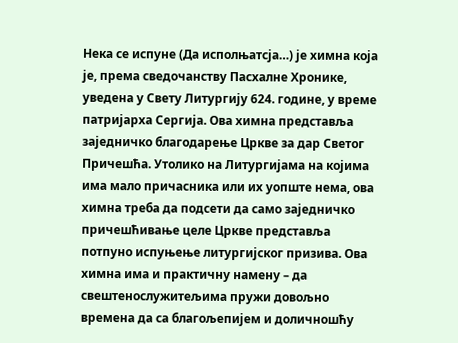Нека се испуне (Да исполњатсја…) је химна која је, према сведочанству Пасхалне Хронике, уведена у Свету Литургију 624. године, у време патријарха Сергија. Ова химна представља заједничко благодарење Цркве за дар Светог Причешћа. Утолико на Литургијама на којима има мало причасника или их уопште нема, ова химна треба да подсети да само заједничко причешћивање целе Цркве представља потпуно испуњење литургијског призива. Ова химна има и практичну намену – да свештенослужитељима пружи довољно времена да са благољепијем и доличношћу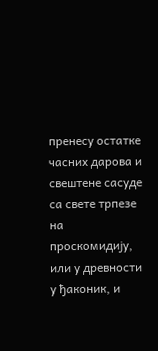пренесу остатке часних дарова и свештене сасуде са свете трпезе на проскомидију, или у древности у ђаконик, и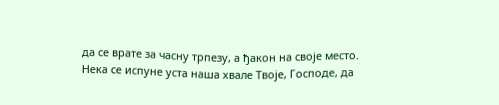да се врате за часну трпезу, а ђакон на своје место.
Нека се испуне уста наша хвале Твоје, Господе, да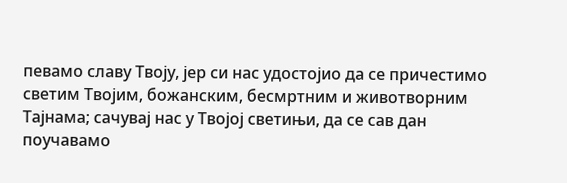певамо славу Твоју, јер си нас удостојио да се причестимо светим Твојим, божанским, бесмртним и животворним Тајнама; сачувај нас у Твојој светињи, да се сав дан поучавамо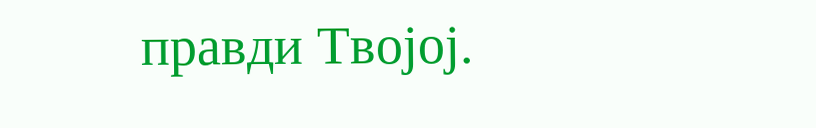правди Твојој.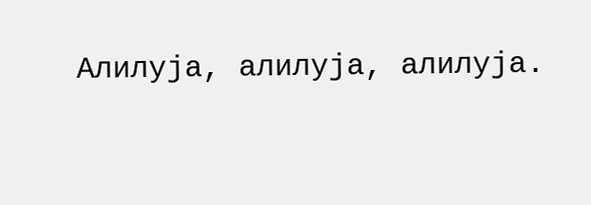Алилуја, алилуја, алилуја.